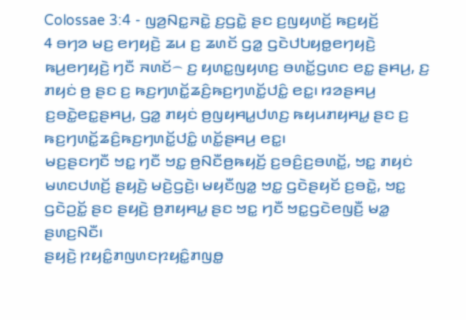Colossae 3:4 - ꤜꤤ꤬ꤡꤢ꤭ꤏꤢꤧ꤭ ꤢ꤬ꤞꤢꤧ꤭ ꤔꤢ ꤢ꤬ꤜꤟꤛꤢꤩ꤬ ꤒꤢ꤬ꤟꤢꤩ꤬
4 ꤋꤚꤤ ꤗꤢ꤬ ꤕꤚꤟꤢꤧ꤬ ꤘꤣ ꤢ꤬ ꤘꤛꤢꤩ ꤞꤤ꤭ ꤞꤢꤧꤓꤝꤟꤥ꤭ꤕꤚꤟꤢꤧ꤬ ꤒꤣ꤬ꤕꤚꤟꤢꤧ꤬ ꤚꤢꤪ ꤏꤛꤢꤩ꤮ ꤢ꤬ ꤟꤛꤢ꤭ꤜꤟꤛꤢ꤬ ꤋꤛꤢꤩ꤭ꤞꤛꤢ ꤕꤢ꤭ ꤔꤌꤣ꤬, ꤢ꤬ ꤊꤟꤢꤦ ꤥ꤬ ꤔꤢ ꤢ꤬ ꤒꤢ꤬ꤚꤛꤢꤩ꤭ꤘꤢꤨ꤬ꤒꤢ꤬ꤚꤛꤢꤩ꤭ꤓꤢꤨ꤭ ꤕꤢ꤭꤯ ꤙꤤꤔꤌꤣ꤬ ꤢ꤬ꤋꤢꤧ꤭ꤕꤢ꤭ꤔꤌꤣ꤬, ꤞꤤ꤭ ꤊꤟꤢꤦ ꤥ꤬ꤜꤟꤌꤣ꤭ꤓꤛꤢ꤬ ꤒꤟꤣꤊꤟꤌꤣ꤭ ꤔꤢ ꤢ꤬ ꤒꤢ꤬ꤚꤛꤢꤩ꤭ꤘꤢꤨ꤬ꤒꤢ꤬ꤚꤛꤢꤩ꤭ꤓꤢꤨ꤭ ꤛꤢꤩ꤭ꤔꤌꤣ꤬ ꤕꤢ꤭꤯
ꤗꤢ꤬ꤔꤢꤚꤢꤪ ꤠꤢ꤭ ꤚꤢꤪ ꤠꤢ꤭ ꤥ꤬ꤡꤢꤪꤥ꤬ꤒꤟꤢꤩ꤬ ꤢ꤬ꤋꤢꤨ꤬ꤢ꤬ꤋꤛꤢꤩ꤭, ꤠꤢ꤭ ꤊꤟꤢꤦ ꤗꤛꤢꤓꤛꤢꤩ꤬ ꤔꤟꤢꤧ꤬ ꤗꤢꤧ꤬ꤞꤢꤧ꤬꤯ ꤗꤟꤢꤪꤜꤤ꤭ ꤠꤢ꤭ ꤞꤢꤧꤔꤟꤢꤩ ꤢ꤬ꤋꤢꤧ꤭, ꤠꤢ꤭ ꤞꤢꤧꤑꤢꤩ꤭ ꤔꤢ ꤔꤟꤢꤧ꤬ ꤥ꤬ꤊꤟꤌꤣ꤭ ꤔꤢ ꤠꤢ꤭ ꤚꤢꤪ ꤠꤢ꤭ꤞꤢꤧꤕꤜꤢꤪ꤬ ꤗꤤ꤭ ꤔꤛꤢ꤬ꤡꤢꤪ꤯
ꤔꤟꤢꤧ꤬ ꤐꤟꤢꤨ꤭ꤊꤜꤛꤢꤐꤟꤢꤨ꤭ꤊꤜꤥ꤭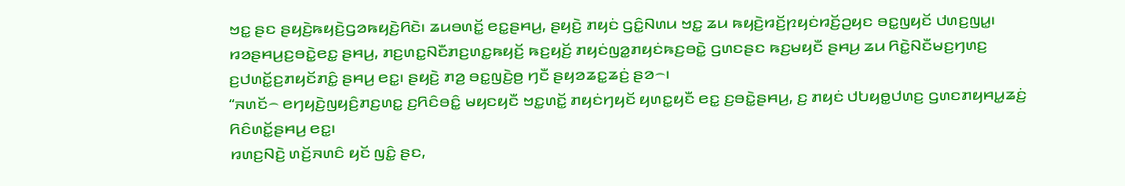ꤠꤢ꤭ ꤔꤢ ꤔꤟꤢꤧ꤬ꤒꤟꤢꤧ꤬ꤞꤤꤒꤟꤢꤧ꤬ꤖꤢꤧ꤯ ꤘꤣꤋꤛꤢꤩ꤭ ꤕꤢ꤭ꤔꤌꤣ꤬, ꤔꤟꤢꤧ꤬ ꤊꤟꤢꤦ ꤞꤢꤨ꤭ꤡꤛꤣ ꤠꤢ꤭ ꤘꤣ ꤒꤟꤢꤧ꤬ꤙꤢꤩ꤬ꤐꤟꤢꤦꤙꤢꤩ꤬ꤑꤟꤢ ꤋꤢ꤭ꤜꤟꤢꤩ ꤓꤛꤢ꤬ꤜꤣ꤭꤯
ꤙꤤꤔꤌꤣ꤬ꤢ꤬ꤋꤢꤧ꤭ꤕꤢ꤭ ꤔꤌꤣ꤬, ꤊꤢ꤬ꤛꤢ꤭ꤡꤢꤪꤊꤢ꤬ꤛꤢ꤭ꤒꤟꤢꤩ꤬ ꤒꤢ꤬ꤟꤢꤩ꤬ ꤊꤟꤢꤦꤜꤤ꤭ꤊꤟꤢꤦꤒꤢ꤬ꤋꤢꤧ꤭ ꤞꤛꤢꤔꤢ ꤒꤢ꤬ꤗꤟꤢꤪ ꤔꤌꤣ꤬ ꤘꤣ ꤖꤢꤧ꤭ꤡꤢꤪꤗꤢ꤬ꤚꤛꤢ꤬ ꤢ꤬ꤓꤛꤢꤩ꤭ꤢ꤬ꤊꤟꤢꤩꤊꤢꤨ꤭ ꤔꤌꤣ꤬ ꤕꤢ꤭꤯ ꤔꤟꤢꤧ꤬ ꤊꤤ꤬ ꤋꤢ꤭ꤜꤢꤧ꤬ꤥ꤬ ꤚꤢꤪ ꤔꤟꤤꤘꤢ꤭ꤘꤢꤦ꤬ ꤔꤤ꤮꤯
“ꤏꤛꤢꤩ꤮ ꤕꤚꤟꤢꤧ꤬ꤜꤟꤢꤨ꤬ꤊꤢ꤬ꤛꤢ꤭ ꤢ꤬ꤖꤢꤨꤋꤢꤨ꤭ ꤗꤟꤢꤟꤢꤪ ꤠꤢ꤭ꤛꤢꤩ꤭ ꤊꤟꤢꤦꤚꤟꤢꤩ ꤟꤛꤢ꤭ꤟꤢꤪ ꤕꤢ꤭ ꤢ꤬ꤋꤢꤧ꤭ꤔꤌꤣ꤬, ꤢ꤬ ꤊꤟꤢꤦ ꤓꤝꤟꤥ꤭ꤓꤛꤢ꤬ ꤞꤛꤢꤊꤟꤌꤣ꤭ꤘꤢꤦ꤬ ꤖꤢꤨꤛꤢꤩ꤭ꤔꤌꤣ꤬ ꤕꤢ꤭꤯
ꤙꤛꤢ꤬ꤡꤢꤧ꤬ ꤛꤢꤩ꤬ꤏꤛꤢꤨ ꤟꤢꤩ ꤜꤢꤨ꤭ ꤔꤢ,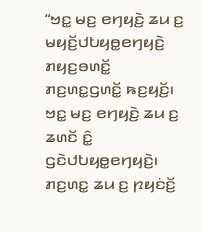“ꤠꤢ꤭ ꤗꤢ꤬ ꤕꤚꤟꤢꤧ꤬ ꤘꤣ ꤢ꤬ ꤗꤟꤢꤩ꤬ꤓꤝꤟꤥ꤭ꤕꤚꤟꤢꤧ꤬ ꤊꤟꤢ꤬ꤋꤛꤢꤩ꤭ ꤊꤢ꤬ꤛꤢ꤭ꤞꤛꤢꤩ꤭ ꤒꤢ꤬ꤟꤢꤩ꤬꤯ ꤠꤢ꤭ ꤗꤢ꤬ ꤕꤚꤟꤢꤧ꤬ ꤘꤣ ꤢ꤬ ꤘꤛꤢꤩ ꤢꤨ꤭ ꤞꤢꤧꤓꤝꤟꤥ꤭ꤕꤚꤟꤢꤧ꤬꤯ ꤊꤢ꤬ꤛꤢ꤭ ꤘꤣ ꤢ꤬ ꤐꤟꤢꤦꤢꤩ꤬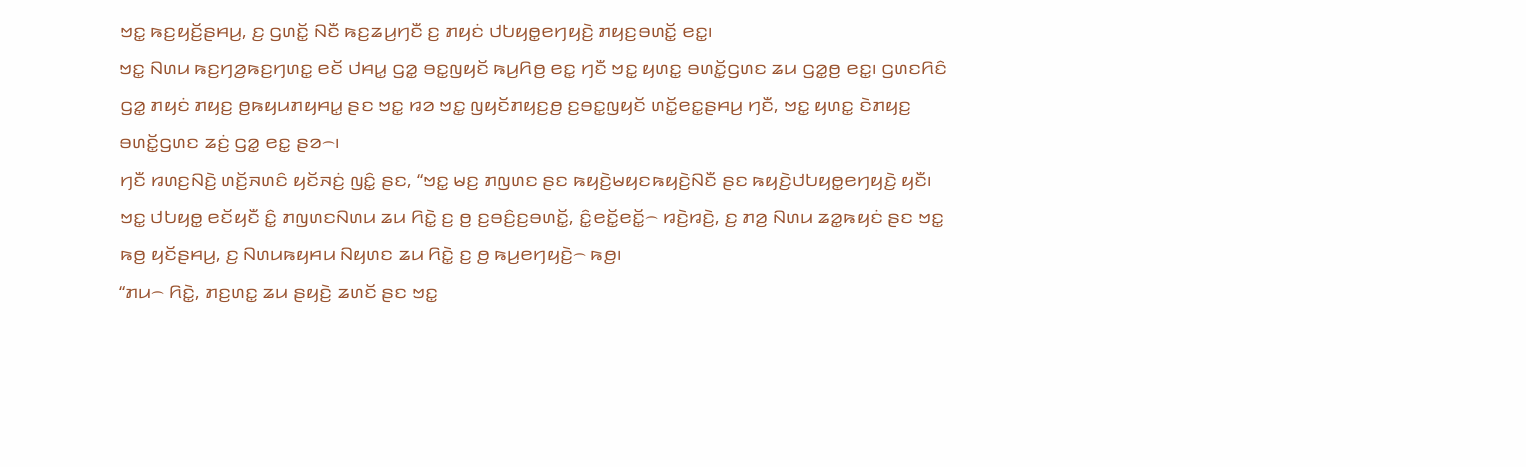ꤠꤢ꤭ ꤒꤢ꤬ꤟꤢꤩ꤬ꤔꤌꤣ꤬, ꤢ꤬ ꤞꤛꤢꤩ꤭ ꤡꤢꤪ ꤒꤢ꤬ꤘꤣ꤬ꤚꤢꤪ ꤢ꤬ ꤊꤟꤢꤦ ꤓꤝꤟꤥ꤭ꤕꤚꤟꤢꤧ꤬ ꤊꤟꤢ꤬ꤋꤛꤢꤩ꤭ ꤕꤢ꤭꤯
ꤠꤢ꤭ ꤡꤛꤣ ꤒꤢ꤬ꤚꤤ꤬ꤒꤢ꤬ꤚꤛꤢ꤭ ꤕꤢꤩ ꤓꤌꤣ꤭ ꤞꤤ꤭ ꤋꤢ꤭ꤜꤟꤢꤩ ꤒꤣ꤬ꤖꤥ꤬ ꤕꤢ꤭ ꤚꤢꤪ ꤠꤢ꤭ ꤟꤛꤢ꤭ ꤋꤛꤢꤩ꤭ꤞꤛꤢ ꤘꤣ ꤞꤤ꤭ꤥ꤬ ꤕꤢ꤭꤯ ꤞꤛꤢꤖꤢꤨ ꤞꤤ꤭ ꤊꤟꤢꤦ ꤊꤟꤢ꤬ ꤥ꤬ꤒꤟꤣꤊꤟꤌꤣ꤭ ꤔꤢ ꤠꤢ꤭ ꤙꤤ ꤠꤢ꤭ ꤜꤟꤢꤩꤊꤟꤢ꤬ꤥ꤬ ꤢ꤬ꤋꤢ꤭ꤜꤟꤢꤩ ꤛꤢꤩ꤭ꤕꤢ꤭ꤔꤌꤣ꤬ ꤚꤢꤪ, ꤠꤢ꤭ ꤟꤛꤢ꤭ ꤢꤧꤊꤟꤢ꤬ ꤋꤛꤢꤩ꤭ꤞꤛꤢ ꤘꤢꤦ꤬ ꤞꤤ꤭ ꤕꤢ꤭ ꤔꤤ꤮꤯
ꤚꤢꤪ ꤙꤛꤢ꤬ꤡꤢꤧ꤬ ꤛꤢꤩ꤬ꤏꤛꤢꤨ ꤟꤢꤩꤏꤢꤦ꤬ ꤜꤢꤨ꤭ ꤔꤢ, “ꤠꤢ꤭ ꤗꤢ꤬ ꤊꤜꤛꤢ ꤔꤢ ꤒꤟꤢꤧ꤬ꤗꤟꤢꤒꤟꤢꤧ꤬ꤡꤢꤪ ꤔꤢ ꤒꤟꤢꤧ꤬ꤓꤝꤟꤥ꤭ꤕꤚꤟꤢꤧ꤬ ꤟꤢꤪ꤯ ꤠꤢ꤭ ꤓꤝꤟꤥ꤭ ꤕꤢꤩꤟꤢꤪ ꤢꤨ꤭ ꤊꤜꤛꤢꤡꤛꤣ ꤘꤣ ꤖꤢꤧ꤭ ꤢ꤬ ꤥ꤬ ꤢ꤬ꤋꤢꤨ꤬ꤢ꤬ꤋꤛꤢꤩ꤭, ꤢꤨ꤭ꤕꤢꤩ꤭ꤕꤢꤩ꤭꤮ ꤙꤢꤧ꤬ꤙꤢꤧ꤬, ꤢ꤬ ꤊꤤ꤬ ꤡꤛꤣ ꤘꤤ꤭ꤒꤟꤢꤦ ꤔꤢ ꤠꤢ꤭ ꤒꤥ꤬ ꤟꤢꤩꤔꤌꤣ꤬, ꤢ꤬ ꤡꤛꤣꤒꤟꤌꤣ ꤡꤟꤛꤢ ꤘꤣ ꤖꤢꤧ꤭ ꤢ꤬ ꤥ꤬ ꤒꤣ꤬ꤕꤚꤟꤢꤧ꤬꤮ ꤒꤥ꤬꤯
“ꤊꤣ꤮ ꤖꤢꤧ꤭, ꤊꤢ꤬ꤛꤢ꤭ ꤘꤣ ꤔꤟꤢꤧ꤬ ꤘꤛꤢꤩ ꤔꤢ ꤠꤢ꤭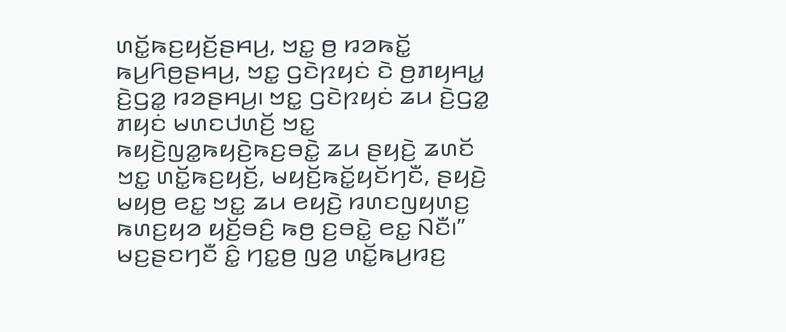ꤛꤢꤩ꤭ꤒꤢ꤬ꤟꤢꤩ꤬ꤔꤌꤣ꤬, ꤠꤢ꤭ ꤥ꤬ ꤙꤤꤒꤢꤩ꤭ ꤒꤣ꤬ꤖꤥ꤬ꤔꤌꤣ꤬, ꤠꤢ꤭ ꤞꤢꤧꤐꤟꤢꤦ ꤢꤧ ꤥ꤬ꤊꤟꤌꤣ꤭ ꤢꤧ꤬ꤞꤤ꤭ ꤙꤤꤔꤌꤣ꤬꤯ ꤠꤢ꤭ ꤞꤢꤧꤐꤟꤢꤦ ꤘꤣ ꤢꤧ꤬ꤞꤤ꤭ ꤊꤟꤢꤦ ꤗꤛꤢꤓꤛꤢꤩ꤬ ꤠꤢ꤭ ꤒꤟꤢꤧ꤬ꤜꤤ꤭ꤒꤟꤢꤧ꤬ꤒꤢ꤬ꤋꤢꤧ꤭ ꤘꤣ ꤔꤟꤢꤧ꤬ ꤘꤛꤢꤩ ꤠꤢ꤭ ꤛꤢꤩ꤭ꤒꤢ꤬ꤟꤢꤩ꤬, ꤗꤟꤢꤩ꤬ꤒꤢꤩ꤭ꤟꤢꤩꤚꤢꤪ, ꤔꤟꤢꤧ꤬ ꤗꤟꤥ꤬ ꤕꤢ꤭ ꤠꤢ꤭ ꤘꤣ ꤕꤟꤢꤧ꤬ ꤙꤛꤢꤜꤟꤛꤢ꤬ ꤒꤛꤢ꤬ꤟꤤ ꤟꤢꤩ꤬ꤋꤢꤨ꤬ ꤒꤥ꤬ ꤢ꤬ꤋꤢꤧ꤭ ꤕꤢ꤭ ꤡꤢꤪ꤯”
ꤗꤢ꤬ꤔꤢꤚꤢꤪ ꤢꤨ꤭ ꤚꤢ꤭ꤥ꤬ ꤜꤤ꤬ ꤛꤢꤩ꤭ꤒꤣ꤬ꤙꤢ꤬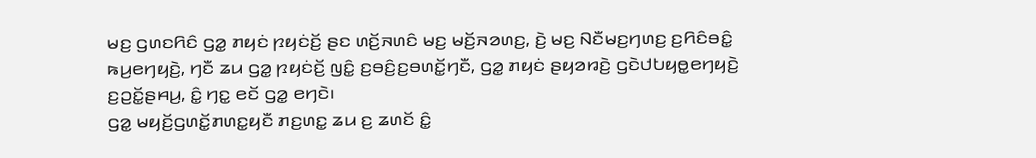ꤗꤢ꤬ ꤞꤛꤢꤖꤢꤨ ꤞꤤ꤭ ꤊꤟꤢꤦ ꤐꤟꤢꤦꤢꤩ꤬ ꤔꤢ ꤛꤢꤩ꤬ꤏꤛꤢꤨ ꤗꤢ꤬ ꤗꤢꤩ꤬ꤏꤤꤛꤢ꤬, ꤢꤧ꤬ ꤗꤢ꤬ ꤡꤢꤪꤗꤢ꤬ꤚꤛꤢ꤬ ꤢ꤬ꤖꤢꤨꤋꤢꤨ꤭ ꤒꤣ꤬ꤕꤚꤟꤢꤧ꤬, ꤚꤢꤪ ꤘꤣ ꤞꤤ꤭ ꤐꤟꤢꤦꤢꤩ꤬ ꤜꤢꤨ꤭ ꤢ꤬ꤋꤢꤨ꤬ꤢ꤬ꤋꤛꤢꤩ꤭ꤚꤢꤪ, ꤞꤤ꤭ ꤊꤟꤢꤦ ꤔꤟꤤꤙꤢꤧ꤬ ꤞꤢꤧꤓꤝꤟꤥ꤭ꤕꤚꤟꤢꤧ꤬ ꤢ꤬ꤑꤢꤩ꤭ꤔꤌꤣ꤬, ꤢꤨ꤭ ꤚꤢ꤭ ꤕꤢꤩ ꤞꤤ꤭ ꤕꤚꤢꤧ꤯
ꤞꤤ꤭ ꤗꤟꤢꤩ꤬ꤞꤛꤢꤩ꤭ꤊꤛꤢ꤭ꤟꤢꤪ ꤊꤢ꤬ꤛꤢ꤭ ꤘꤣ ꤢ꤬ ꤘꤛꤢꤩ ꤢꤨ꤭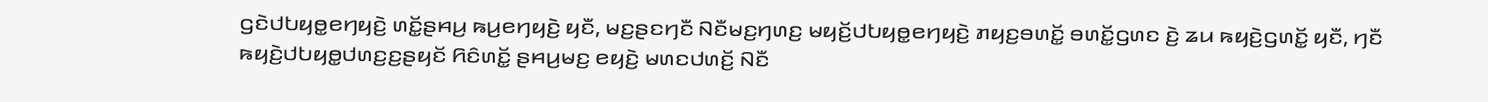ꤞꤢꤧꤓꤝꤟꤥ꤭ꤕꤚꤟꤢꤧ꤬ ꤛꤢꤩ꤭ꤔꤌꤣ꤬ ꤒꤣ꤬ꤕꤚꤟꤢꤧ꤬ ꤟꤢꤪ, ꤗꤢ꤬ꤔꤢꤚꤢꤪ ꤡꤢꤪꤗꤢ꤬ꤚꤛꤢ꤬ ꤗꤟꤢꤩ꤬ꤓꤝꤟꤥ꤭ꤕꤚꤟꤢꤧ꤬ ꤊꤟꤢ꤬ꤋꤛꤢꤩ꤭ ꤋꤛꤢꤩ꤭ꤞꤛꤢ ꤢꤧ꤬ ꤘꤣ ꤒꤟꤢꤧ꤬ꤞꤛꤢꤩ꤭ ꤟꤢꤪ, ꤚꤢꤪ ꤒꤟꤢꤧ꤬ꤓꤝꤟꤥ꤭ꤓꤛꤢ꤬ꤢ꤬ꤔꤟꤢꤩ ꤖꤢꤨꤛꤢꤩ꤭ ꤔꤌꤣ꤬ꤗꤢ꤬ ꤕꤟꤢꤧ꤬ ꤗꤛꤢꤓꤛꤢꤩ꤬ ꤡꤢꤪ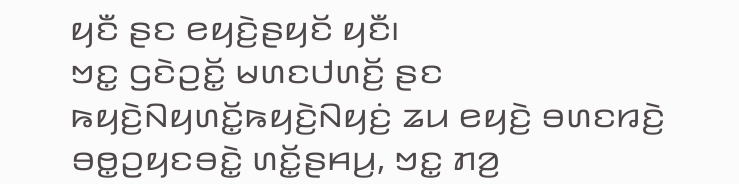ꤟꤢꤪ ꤔꤢ ꤕꤟꤢꤧ꤬ꤔꤟꤢꤩ ꤟꤢꤪ꤯
ꤠꤢ꤭ ꤞꤢꤧꤑꤢꤩ꤭ ꤗꤛꤢꤓꤛꤢꤩ꤬ ꤔꤢ ꤒꤟꤢꤧ꤬ꤡꤟꤛꤢꤩ꤭ꤒꤟꤢꤧ꤬ꤡꤟꤢꤦ꤬ ꤘꤣ ꤕꤟꤢꤧ꤬ ꤋꤛꤢꤙꤢꤧ꤬ ꤋꤥ꤭ꤑꤟꤢꤋꤢꤧ꤭ ꤛꤢꤩ꤭ꤔꤌꤣ꤬, ꤠꤢ꤭ ꤊꤤ꤬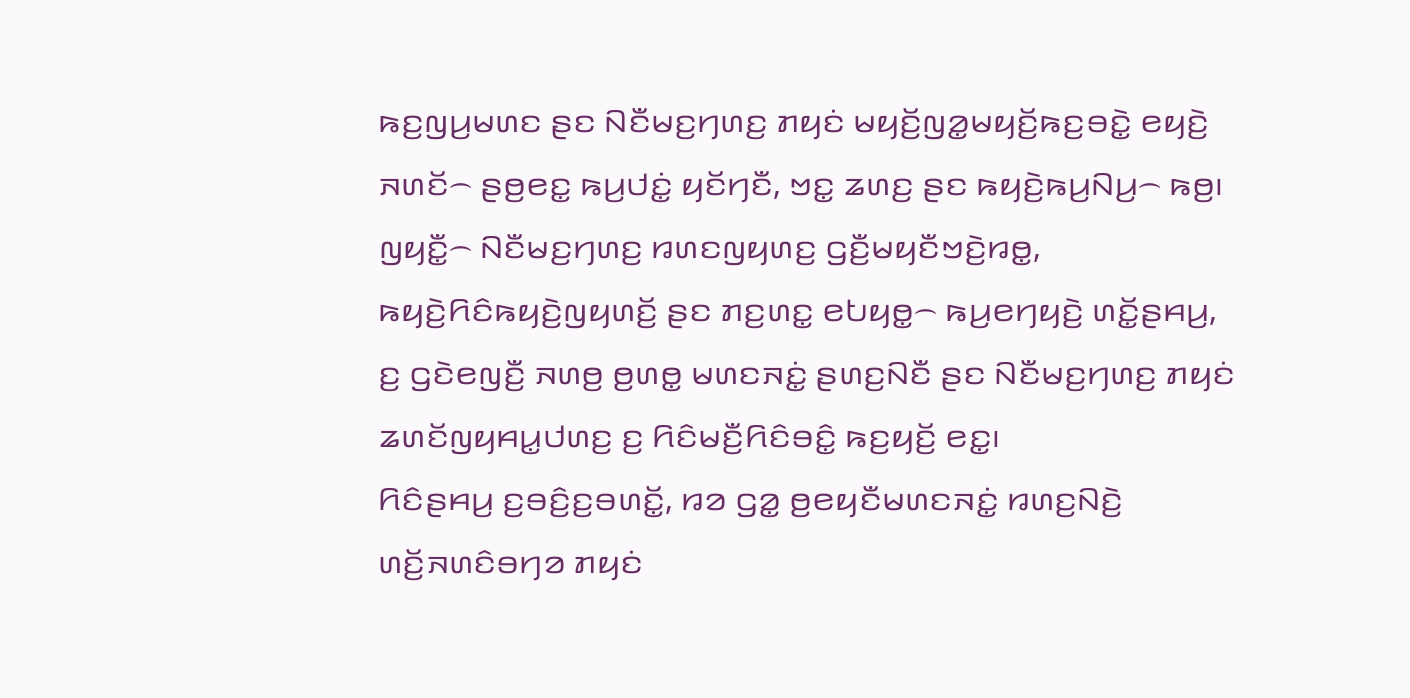ꤒꤢ꤬ꤜꤣ꤬ꤗꤛꤢ ꤔꤢ ꤡꤢꤪꤗꤢ꤬ꤚꤛꤢ꤬ ꤊꤟꤢꤦ ꤗꤟꤢꤩ꤬ꤜꤤ꤭ꤗꤟꤢꤩ꤬ꤒꤢ꤬ꤋꤢꤧ꤭ ꤕꤟꤢꤧ꤬ ꤏꤛꤢꤩ꤮ ꤔꤥ꤬ꤕꤢ꤭ ꤒꤣ꤬ꤓꤢꤦ꤭ ꤟꤢꤩꤚꤢꤪ, ꤠꤢ꤭ ꤘꤛꤢ꤬ ꤔꤢ ꤒꤟꤢꤧ꤬ꤒꤣ꤬ꤡꤣ꤬꤮ ꤒꤥ꤬꤯
ꤜꤟꤢꤪ꤭꤮ ꤡꤢꤪꤗꤢ꤬ꤚꤛꤢ꤬ ꤙꤛꤢꤜꤟꤛꤢ꤬ ꤞꤢꤪ꤬ꤗꤟꤢꤪꤠꤢꤧ꤬ꤙꤥ꤭, ꤒꤟꤢꤧ꤬ꤖꤢꤨꤒꤟꤢꤧ꤬ꤜꤟꤛꤢꤩ꤬ ꤔꤢ ꤊꤢ꤬ꤛꤢ꤭ ꤕꤝꤟꤥ꤭꤮ ꤒꤣ꤬ꤕꤚꤟꤢꤧ꤬ ꤛꤢꤩ꤭ꤔꤌꤣ꤬, ꤢ꤬ ꤞꤢꤧꤕꤜꤢꤪ꤬ ꤏꤛꤥ꤬ ꤥ꤬ꤛꤥ꤭ ꤗꤛꤢꤏꤢꤦ꤭ ꤔꤛꤢ꤬ꤡꤢꤪ ꤔꤢ ꤡꤢꤪꤗꤢ꤬ꤚꤛꤢ꤬ ꤊꤟꤢꤦ ꤘꤛꤢꤩꤜꤟꤌꤣ꤭ꤓꤛꤢ꤬ ꤢ꤬ ꤖꤢꤨꤗꤢꤪ꤬ꤖꤢꤨꤋꤢꤨ꤭ ꤒꤢ꤬ꤟꤢꤩ꤬ ꤕꤢ꤭꤯
ꤖꤢꤨꤔꤌꤣ꤬ ꤢ꤬ꤋꤢꤨ꤬ꤢ꤬ꤋꤛꤢꤩ꤭, ꤙꤤ ꤞꤤ꤭ ꤥ꤬ꤕꤟꤢꤪꤗꤛꤢꤏꤢꤦ꤭ ꤙꤛꤢ꤬ꤡꤢꤧ꤬ ꤛꤢꤩ꤬ꤏꤛꤢꤨꤋꤚꤤ ꤊꤟꤢꤦ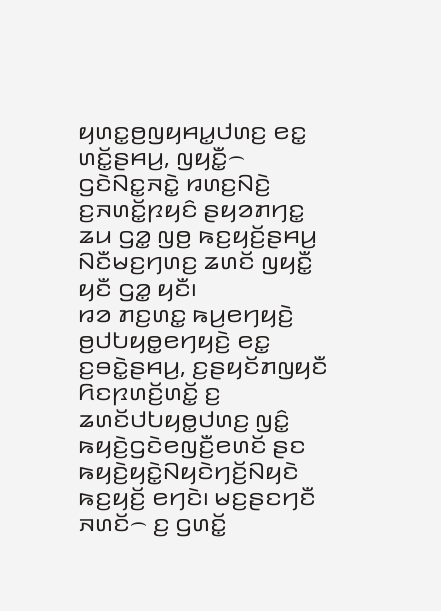ꤟꤛꤢ꤭ꤥ꤬ꤜꤟꤌꤣ꤭ꤓꤛꤢ꤬ ꤕꤢ꤭ ꤛꤢꤩ꤭ꤔꤌꤣ꤬, ꤜꤟꤢꤪ꤭꤮ ꤞꤢꤧꤡꤢ꤭ꤏꤢꤧ꤭ ꤙꤛꤢ꤬ꤡꤢꤧ꤬ ꤢ꤬ꤏꤛꤢꤩ꤭ꤐꤟꤢꤨ ꤔꤟꤤꤊꤚꤢ꤭ ꤘꤣ ꤞꤤ꤭ ꤜꤥ꤬ ꤒꤢ꤬ꤟꤢꤩ꤬ꤔꤌꤣ꤬ ꤡꤢꤪꤗꤢ꤬ꤚꤛꤢ꤬ ꤘꤛꤢꤩ ꤜꤟꤢꤪ꤭ ꤟꤢꤪ ꤞꤤ꤭ ꤟꤢꤪ꤯
ꤙꤤ ꤊꤢ꤬ꤛꤢ꤭ ꤒꤣ꤬ꤕꤚꤟꤢꤧ꤬ ꤥ꤬ꤓꤝꤟꤥ꤭ꤕꤚꤟꤢꤧ꤬ ꤕꤢ꤭ ꤢ꤬ꤋꤢꤧ꤭ꤔꤌꤣ꤬, ꤢ꤬ꤔꤟꤢꤩꤊꤜꤟꤢꤪ ꤖꤢꤐꤛꤢꤩ꤬ꤛꤢꤩ꤭ ꤢ꤬ ꤘꤛꤢꤩꤓꤝꤟꤥ꤭ꤓꤛꤢ꤬ ꤜꤢꤨ꤭ ꤒꤟꤢꤧ꤬ꤞꤢꤧꤕꤜꤢꤪ꤬ꤕꤛꤢꤩ ꤔꤢ ꤒꤟꤢꤧ꤬ꤟꤢꤧ꤭ꤡꤟꤢꤧꤚꤢꤩ꤬ꤡꤟꤢꤧ ꤒꤢ꤬ꤟꤢꤩ꤬ ꤕꤚꤢꤧ꤯ ꤗꤢ꤬ꤔꤢꤚꤢꤪ ꤏꤛꤢꤩ꤮ ꤢ꤬ ꤞꤛꤢꤩ꤭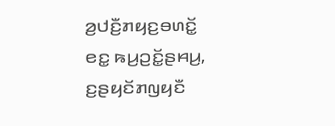ꤤ꤬ꤓꤢꤪ꤬ꤊꤟꤢ꤬ꤋꤛꤢꤩ꤭ ꤕꤢ꤭ ꤒꤣ꤬ꤑꤢꤩ꤭ꤔꤌꤣ꤬, ꤢ꤬ꤔꤟꤢꤩꤊꤜꤟꤢꤪ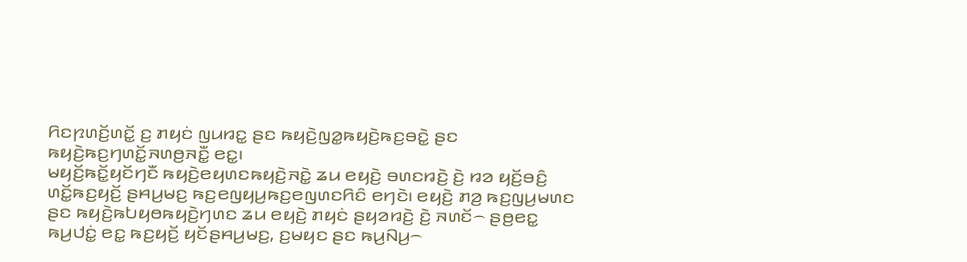ꤖꤢꤐꤛꤢꤩ꤬ꤛꤢꤩ꤭ ꤢ꤬ ꤊꤟꤢꤦ ꤜꤣꤙꤢ꤭ ꤔꤢ ꤒꤟꤢꤧ꤬ꤜꤤ꤭ꤒꤟꤢꤧ꤬ꤒꤢ꤬ꤋꤢꤧ꤭ ꤔꤢ ꤒꤟꤢꤧ꤬ꤒꤢ꤬ꤚꤛꤢꤩ꤭ꤏꤛꤥ꤬ꤏꤢꤪ꤭ ꤕꤢ꤭꤯
ꤗꤟꤢꤩ꤬ꤒꤢꤩ꤭ꤟꤢꤩꤚꤢꤪ ꤒꤟꤢꤧ꤬ꤕꤟꤛꤢꤒꤟꤢꤧ꤬ꤏꤢꤧ꤭ ꤘꤣ ꤕꤟꤢꤧ꤬ ꤋꤛꤢꤙꤢꤧ꤬ ꤢꤧ꤬ ꤙꤤ ꤟꤢꤩ꤬ꤋꤢꤨ꤬ ꤛꤢꤩ꤭ꤒꤢ꤬ꤟꤢꤩ꤬ ꤔꤌꤣ꤬ꤗꤢ꤬ ꤒꤢ꤬ꤕꤜꤟꤣ꤬ꤒꤢ꤬ꤕꤜꤛꤢꤖꤢꤨ ꤕꤚꤢꤧ꤯ ꤕꤟꤢꤧ꤬ ꤊꤤ꤬ ꤒꤢ꤬ꤜꤣ꤬ꤗꤛꤢ ꤔꤢ ꤒꤟꤢꤧ꤬ꤒꤝꤟꤥꤒꤟꤢꤧ꤬ꤚꤛꤢ ꤘꤣ ꤕꤟꤢꤧ꤬ ꤊꤟꤢꤦ ꤔꤟꤤꤙꤢꤧ꤬ ꤢꤧ꤬ ꤏꤛꤢꤩ꤮ ꤔꤥ꤬ꤕꤢ꤭ ꤒꤣ꤬ꤓꤢꤦ꤭ ꤕꤢ꤭ ꤒꤢ꤬ꤟꤢꤩ꤬ ꤟꤢꤩꤔꤌꤣ꤬ꤗꤢ꤬, ꤢ꤬ꤗꤟꤢ ꤔꤢ ꤒꤣ꤬ꤡꤣ꤬꤮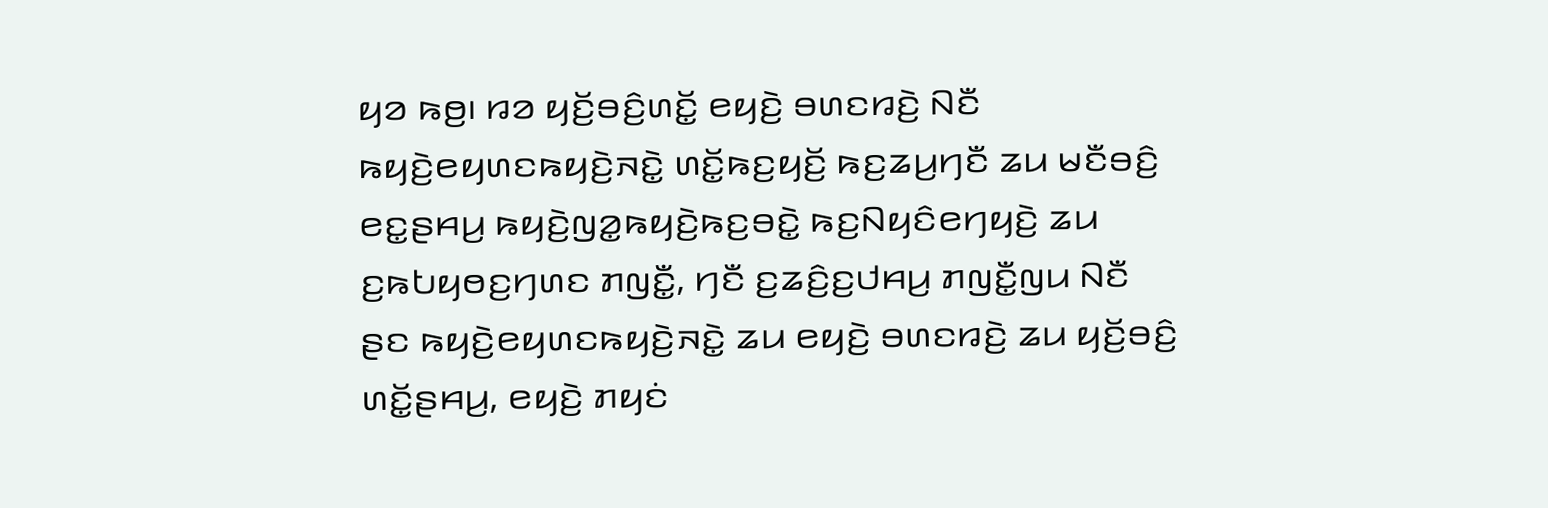ꤟꤤ ꤒꤥ꤬꤯ ꤙꤤ ꤟꤢꤩ꤬ꤋꤢꤨ꤬ꤛꤢꤩ꤭ ꤕꤟꤢꤧ꤬ ꤋꤛꤢꤙꤢꤧ꤬ ꤡꤢꤪ ꤒꤟꤢꤧ꤬ꤕꤟꤛꤢꤒꤟꤢꤧ꤬ꤏꤢꤧ꤭ ꤛꤢꤩ꤭ꤒꤢ꤬ꤟꤢꤩ꤬ ꤒꤢ꤬ꤘꤣ꤬ꤚꤢꤪ ꤘꤣ ꤗꤢꤪꤋꤢꤨ꤬ ꤕꤢ꤭ꤔꤌꤣ꤬ ꤒꤟꤢꤧ꤬ꤜꤤ꤭ꤒꤟꤢꤧ꤬ꤒꤢ꤬ꤋꤢꤧ꤭ ꤒꤢ꤬ꤡꤟꤢꤨꤕꤚꤟꤢꤧ꤬ ꤘꤣ ꤢ꤬ꤒꤝꤟꤥꤢ꤬ꤚꤛꤢ ꤊꤜꤢꤪ꤭, ꤚꤢꤪ ꤢ꤬ꤘꤢꤨ꤬ꤢ꤬ꤓꤌꤣ꤬ ꤊꤜꤢꤪ꤭ꤜꤣ ꤡꤢꤪ ꤔꤢ ꤒꤟꤢꤧ꤬ꤕꤟꤛꤢꤒꤟꤢꤧ꤬ꤏꤢꤧ꤭ ꤘꤣ ꤕꤟꤢꤧ꤬ ꤋꤛꤢꤙꤢꤧ꤬ ꤘꤣ ꤟꤢꤩ꤬ꤋꤢꤨ꤬ ꤛꤢꤩ꤭ꤔꤌꤣ꤬, ꤕꤟꤢꤧ꤬ ꤊꤟꤢꤦ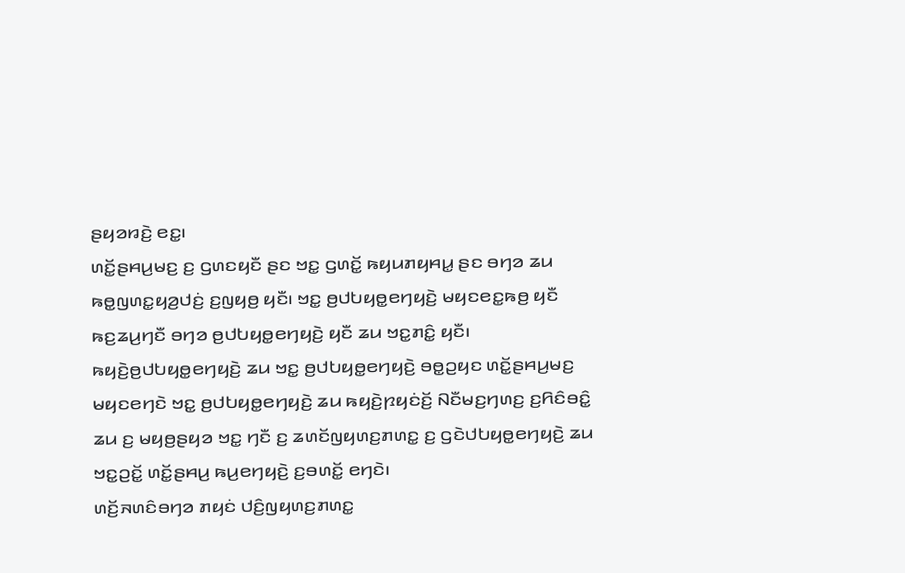ꤔꤟꤤꤙꤢꤧ꤬ ꤕꤢ꤭꤯
ꤛꤢꤩ꤭ꤔꤌꤣ꤬ꤗꤢ꤬ ꤢ꤬ ꤞꤛꤢꤟꤢꤪ ꤔꤢ ꤠꤢ꤭ ꤞꤛꤢꤩ꤭ ꤒꤟꤣꤊꤟꤌꤣ꤭ ꤔꤢ ꤋꤚꤤ ꤘꤣ ꤒꤥ꤭ꤜꤛꤢ꤭ꤟꤤ꤬ꤓꤢꤦ꤬ ꤢ꤬ꤜꤟꤥ꤬ ꤟꤢꤪ꤯ ꤠꤢ꤭ ꤥ꤬ꤓꤝꤟꤥ꤭ꤕꤚꤟꤢꤧ꤬ ꤗꤟꤢꤕꤢ꤭ꤒꤥ꤬ ꤟꤢꤪ ꤒꤢ꤬ꤘꤣ꤬ꤚꤢꤪ ꤋꤚꤤ ꤥ꤬ꤓꤝꤟꤥ꤭ꤕꤚꤟꤢꤧ꤬ ꤟꤢꤪ ꤘꤣ ꤠꤢ꤭ꤊꤢꤨ꤭ ꤟꤢꤪ꤯ ꤒꤟꤢꤧ꤬ꤥ꤬ꤓꤝꤟꤥ꤭ꤕꤚꤟꤢꤧ꤬ ꤘꤣ ꤠꤢ꤭ ꤥ꤬ꤓꤝꤟꤥ꤭ꤕꤚꤟꤢꤧ꤬ ꤋꤥ꤭ꤑꤟꤢ ꤛꤢꤩ꤭ꤔꤌꤣ꤬ꤗꤢ꤬ ꤗꤟꤢꤕꤚꤢꤧ ꤠꤢ꤭ ꤥ꤬ꤓꤝꤟꤥ꤭ꤕꤚꤟꤢꤧ꤬ ꤘꤣ ꤒꤟꤢꤧ꤬ꤐꤟꤢꤦꤢꤩ꤬ ꤡꤢꤪꤗꤢ꤬ꤚꤛꤢ꤬ ꤢ꤬ꤖꤢꤨꤋꤢꤨ꤭ ꤘꤣ ꤢ꤬ ꤗꤟꤥ꤬ꤔꤟꤤ ꤠꤢ꤭ ꤚꤢꤪ ꤢ꤬ ꤘꤛꤢꤩꤜꤟꤛꤢ꤬ꤊꤛꤢ꤭ ꤢ꤬ ꤞꤢꤧꤓꤝꤟꤥ꤭ꤕꤚꤟꤢꤧ꤬ ꤘꤣ ꤠꤢ꤭ꤑꤢꤩ꤭ ꤛꤢꤩ꤭ꤔꤌꤣ꤬ ꤒꤣ꤬ꤕꤚꤟꤢꤧ꤬ ꤢ꤬ꤋꤛꤢꤩ꤭ ꤕꤚꤢꤧ꤯
ꤛꤢꤩ꤬ꤏꤛꤢꤨꤋꤚꤤ ꤊꤟꤢꤦ ꤓꤢꤨ꤬ꤜꤟꤛꤢ꤬ꤊꤛꤢ꤭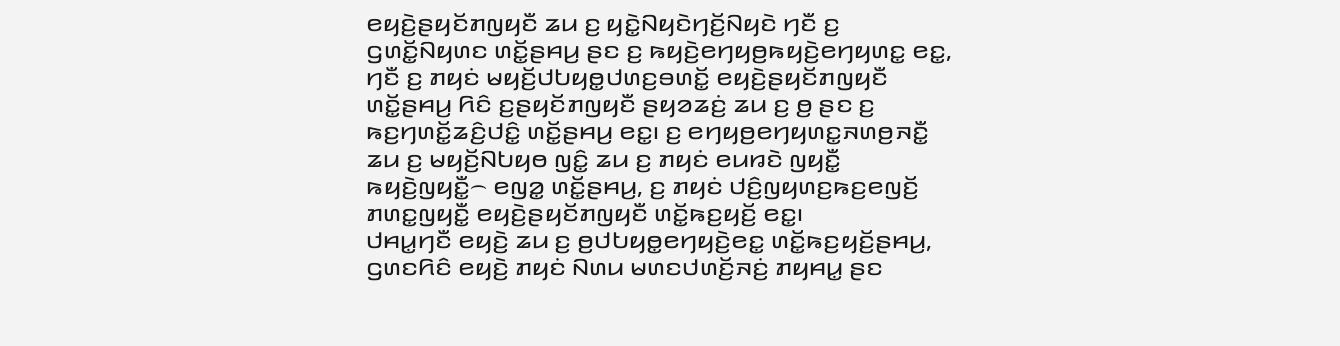ꤕꤟꤢꤧ꤬ꤔꤟꤢꤩꤊꤜꤟꤢꤪ ꤘꤣ ꤢ꤬ ꤟꤢꤧ꤭ꤡꤟꤢꤧꤚꤢꤩ꤬ꤡꤟꤢꤧ ꤚꤢꤪ ꤢ꤬ ꤞꤛꤢꤩ꤭ꤡꤟꤛꤢ ꤛꤢꤩ꤭ꤔꤌꤣ꤬ ꤔꤢ ꤢ꤬ ꤒꤟꤢꤧ꤬ꤕꤚꤟꤥ꤬ꤒꤟꤢꤧ꤬ꤕꤚꤟꤛꤢ꤭ ꤕꤢ꤭, ꤚꤢꤪ ꤢ꤬ ꤊꤟꤢꤦ ꤗꤟꤢꤩ꤬ꤓꤝꤟꤥ꤭ꤓꤛꤢ꤬ꤋꤛꤢꤩ꤭ ꤕꤟꤢꤧ꤬ꤔꤟꤢꤩꤊꤜꤟꤢꤪ ꤛꤢꤩ꤭ꤔꤌꤣ꤬ ꤖꤢꤨ ꤢ꤬ꤔꤟꤢꤩꤊꤜꤟꤢꤪ ꤔꤟꤤꤘꤢꤦ꤬ ꤘꤣ ꤢ꤬ ꤥ꤬ ꤔꤢ ꤢ꤬ ꤒꤢ꤬ꤚꤛꤢꤩ꤭ꤘꤢꤨ꤬ꤓꤢꤨ꤭ ꤛꤢꤩ꤭ꤔꤌꤣ꤬ ꤕꤢ꤭꤯ ꤢ꤬ ꤕꤚꤟꤥ꤬ꤕꤚꤟꤛꤢ꤭ꤏꤛꤥ꤬ꤏꤢꤪ꤭ ꤘꤣ ꤢ꤬ ꤗꤟꤢꤩ꤬ꤡꤝꤟꤥ ꤜꤢꤨ꤭ ꤘꤣ ꤢ꤬ ꤊꤟꤢꤦ ꤕꤣꤙꤢꤧ ꤜꤟꤢꤪ꤭ ꤒꤟꤢꤧ꤬ꤜꤟꤢꤪ꤭꤮ ꤕꤜꤤ꤭ ꤛꤢꤩ꤭ꤔꤌꤣ꤬, ꤢ꤬ ꤊꤟꤢꤦ ꤓꤢꤨ꤬ꤜꤟꤛꤢ꤬ꤒꤢ꤬ꤕꤜꤢꤩ꤬ ꤊꤛꤢ꤭ꤜꤟꤢꤪ꤭ ꤕꤟꤢꤧ꤬ꤔꤟꤢꤩꤊꤜꤟꤢꤪ ꤛꤢꤩ꤭ꤒꤢ꤬ꤟꤢꤩ꤬ ꤕꤢ꤭꤯
ꤓꤌꤣ꤭ꤚꤢꤪ ꤕꤟꤢꤧ꤬ ꤘꤣ ꤢ꤬ ꤥ꤬ꤓꤝꤟꤥ꤭ꤕꤚꤟꤢꤧ꤬ꤕꤢ꤭ ꤛꤢꤩ꤭ꤒꤢ꤬ꤟꤢꤩ꤬ꤔꤌꤣ꤬, ꤞꤛꤢꤖꤢꤨ ꤕꤟꤢꤧ꤬ ꤊꤟꤢꤦ ꤡꤛꤣ ꤗꤛꤢꤓꤛꤢꤩ꤬ꤏꤢꤦ꤬ ꤊꤟꤌꤣ꤭ ꤔꤢ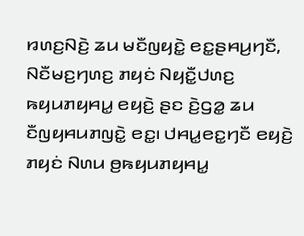ꤙꤛꤢ꤬ꤡꤢꤧ꤬ ꤘꤣ ꤗꤢꤪꤜꤟꤢꤧ꤭ ꤕꤢ꤭ꤔꤌꤣ꤬ꤚꤢꤪ, ꤡꤢꤪꤗꤢ꤬ꤚꤛꤢ꤬ ꤊꤟꤢꤦ ꤡꤟꤢꤪ꤭ꤓꤛꤢ꤬ ꤒꤟꤣꤊꤟꤌꤣ꤭ ꤕꤟꤢꤧ꤬ ꤔꤢ ꤢꤧ꤬ꤞꤤ꤭ ꤘꤣ ꤢꤪꤜꤟꤌꤣꤊꤜꤢꤧ꤭ ꤕꤢ꤭꤯ ꤓꤌꤣ꤭ꤕꤢ꤭ꤚꤢꤪ ꤕꤟꤢꤧ꤬ ꤊꤟꤢꤦ ꤡꤛꤣ ꤥ꤬ꤒꤟꤣꤊꤟꤌꤣ꤭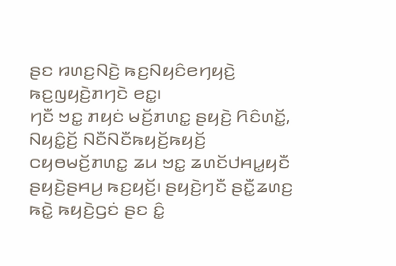ꤔꤢ ꤙꤛꤢ꤬ꤡꤢꤧ꤬ ꤒꤢ꤬ꤡꤟꤢꤨꤕꤚꤟꤢꤧ꤬ ꤒꤢ꤬ꤜꤟꤢꤧ꤬ꤊꤚꤢꤧ ꤕꤢ꤭꤯
ꤚꤢꤪ ꤠꤢ꤭ ꤊꤟꤢꤦ ꤗꤢꤩ꤬ꤊꤛꤢ꤭ ꤔꤟꤢꤧ꤬ ꤖꤢꤨꤛꤢꤩ꤭, ꤡꤟꤢꤨ꤭ꤢꤩ꤬ ꤡꤢꤪꤡꤢꤪꤒꤟꤢꤩ꤬ꤒꤟꤢꤩ꤬ ꤍꤟꤥꤗꤢꤩ꤬ꤊꤛꤢ꤭ ꤘꤣ ꤠꤢ꤭ ꤘꤛꤢꤩꤓꤌꤣ꤭ꤟꤢꤪ ꤔꤟꤢꤧ꤬ꤔꤌꤣ꤬ ꤒꤢ꤬ꤟꤢꤩ꤬꤯ ꤔꤟꤢꤧ꤬ꤚꤢꤪ ꤔꤢꤪ꤭ꤘꤛꤢ꤬ ꤒꤢꤧ꤭ ꤒꤟꤢꤧ꤬ꤞꤢꤦ ꤔꤢ ꤢꤨ꤭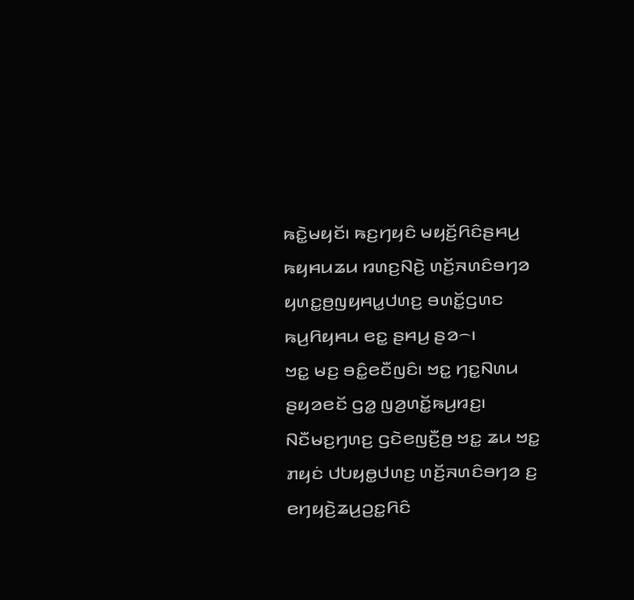ꤒꤢꤧ꤭ꤗꤟꤢꤩ꤯ ꤒꤢ꤬ꤚꤟꤢꤨ ꤗꤟꤢꤩ꤬ꤖꤢꤨꤔꤌꤣ꤬ ꤒꤟꤌꤣꤘꤣ ꤙꤛꤢ꤬ꤡꤢꤧ꤬ ꤛꤢꤩ꤬ꤏꤛꤢꤨꤋꤚꤤ ꤟꤛꤢ꤭ꤥ꤬ꤜꤟꤌꤣ꤭ꤓꤛꤢ꤬ ꤋꤛꤢꤩ꤭ꤞꤛꤢ ꤒꤣ꤬ꤖꤟꤌꤣ ꤕꤢ꤭ ꤔꤌꤣ꤬ ꤔꤤ꤮꤯
ꤠꤢ꤭ ꤗꤢ꤬ ꤋꤢꤨ꤭ꤕꤢꤪꤜꤢꤨ꤯ ꤠꤢ꤭ ꤚꤢ꤭ꤡꤛꤣ ꤔꤟꤤꤕꤢꤩ ꤞꤤ꤭ ꤜꤤ꤬ꤛꤢꤩ꤭ꤒꤣ꤬ꤙꤢ꤬꤯ ꤡꤢꤪꤗꤢ꤬ꤚꤛꤢ꤬ ꤞꤢꤧꤕꤜꤢꤪ꤬ꤥ꤬ ꤠꤢ꤭ ꤘꤣ ꤠꤢ꤭ ꤊꤟꤢꤦ ꤓꤝꤟꤥ꤭ꤓꤛꤢ꤬ ꤛꤢꤩ꤬ꤏꤛꤢꤨꤋꤚꤤ ꤢ꤬ ꤕꤚꤟꤢꤧ꤬ꤘꤣ꤬ꤑꤢ꤭ꤖꤢꤨ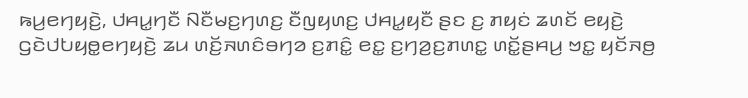ꤒꤣ꤬ꤕꤚꤟꤢꤧ꤬, ꤓꤌꤣ꤭ꤚꤢꤪ ꤡꤢꤪꤗꤢ꤬ꤚꤛꤢ꤬ ꤢꤪꤜꤟꤛꤢ꤬ ꤓꤌꤣ꤭ꤟꤢꤪ ꤔꤢ ꤢ꤬ ꤊꤟꤢꤦ ꤘꤛꤢꤩ ꤕꤟꤢꤧ꤬ ꤞꤢꤧꤓꤝꤟꤥ꤭ꤕꤚꤟꤢꤧ꤬ ꤘꤣ ꤛꤢꤩ꤬ꤏꤛꤢꤨꤋꤚꤤ ꤢ꤬ꤊꤢꤨ꤭ ꤕꤢ꤭ ꤢ꤬ꤚꤤ꤬ꤢ꤬ꤊꤛꤢ꤭ ꤛꤢꤩ꤭ꤔꤌꤣ꤬ ꤠꤢ꤭ ꤟꤢꤩꤏꤥ꤬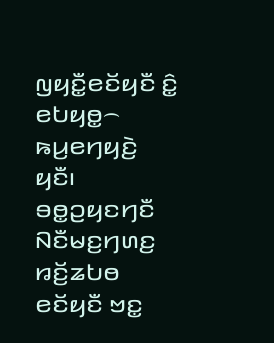ꤜꤟꤢꤪ꤭ꤕꤢꤩꤟꤢꤪ ꤢꤨ꤭ ꤕꤝꤟꤥ꤭꤮ ꤒꤣ꤬ꤕꤚꤟꤢꤧ꤬ ꤟꤢꤪ꤯
ꤋꤥ꤭ꤑꤟꤢꤚꤢꤪ ꤡꤢꤪꤗꤢ꤬ꤚꤛꤢ꤬ ꤙꤢꤩ꤬ꤘꤝꤥ ꤕꤢꤩꤟꤢꤪ ꤠꤢ꤭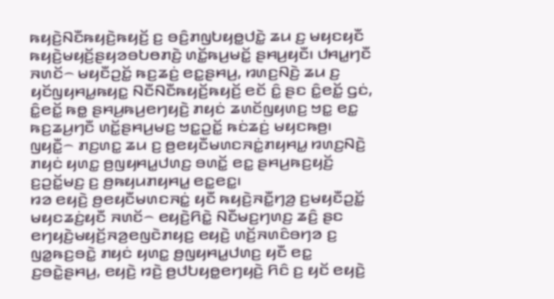ꤒꤟꤢꤧ꤬ꤡꤢꤪꤒꤟꤢꤧ꤬ꤒꤟꤢꤩ꤬ ꤢ꤬ ꤋꤢꤨ꤬ꤊꤜꤝꤟꤥ꤭ꤓꤢꤧ꤭ ꤘꤣ ꤢ꤬ ꤗꤟꤢꤟꤢꤪ ꤒꤟꤢꤧ꤬ꤗꤟꤢꤩ꤬ꤔꤟꤤꤋꤝꤥꤊꤢꤧ꤬ ꤛꤢꤩ꤭ꤒꤣ꤬ꤗꤢꤩ꤭ ꤔꤌꤣ꤬ꤟꤢꤪ꤯ ꤓꤌꤣ꤭ꤚꤢꤪ ꤏꤛꤢꤩ꤮ ꤗꤟꤢꤪꤑꤢꤩ꤭ ꤒꤢ꤬ꤘꤢꤦ꤬ ꤕꤢ꤭ꤔꤌꤣ꤬, ꤙꤛꤢ꤬ꤡꤢꤧ꤬ ꤘꤣ ꤢ꤬ ꤟꤢꤩꤜꤟꤌꤣ꤭ꤒꤟꤢ꤭ ꤡꤢꤪꤡꤢꤪꤒꤟꤢꤩ꤬ꤒꤟꤢꤩ꤬ ꤕꤢꤩ ꤢꤨ꤭ ꤔꤢ ꤢꤨ꤭ꤕꤢꤩ꤭ ꤞꤢꤦ, ꤢꤨ꤭ꤕꤢꤩ꤭ ꤒꤥ꤭ ꤔꤌꤣ꤬ꤒꤣ꤬ꤕꤚꤟꤢꤧ꤬ ꤊꤟꤢꤦ ꤘꤛꤢꤩꤜꤟꤛꤢ꤬ ꤠꤢ꤭ ꤕꤢ꤭ ꤒꤢ꤬ꤘꤣ꤬ꤚꤢꤪ ꤛꤢꤩ꤭ꤔꤌꤣ꤬ꤗꤢ꤬ ꤠꤢ꤭ꤑꤢꤩ꤭ ꤒꤢꤦꤘꤢꤦ꤬ ꤗꤟꤢꤒꤥ꤬꤯ ꤜꤟꤢꤪ꤭꤮ ꤊꤢ꤬ꤛꤢ꤭ ꤘꤣ ꤢ꤬ ꤥ꤬ꤕꤟꤢꤪꤗꤛꤢꤏꤢꤦ꤭ꤊꤟꤌꤣ꤭ ꤙꤛꤢ꤬ꤡꤢꤧ꤬ ꤊꤟꤢꤦ ꤟꤛꤢ꤭ ꤥ꤬ꤜꤟꤌꤣ꤭ꤓꤛꤢ꤬ ꤋꤛꤢꤩ꤭ ꤕꤢ꤭ ꤔꤌꤣ꤬ꤒꤢ꤬ꤟꤢꤩ꤬ ꤢ꤬ꤑꤢꤩ꤭ꤗꤢ꤬ ꤢ꤬ ꤥ꤬ꤒꤟꤣꤊꤟꤌꤣ꤭ ꤕꤢ꤭ꤕꤢ꤭꤯
ꤙꤤ ꤕꤟꤢꤧ꤬ ꤥ꤬ꤕꤟꤢꤪꤗꤛꤢꤏꤢꤦ꤭ ꤟꤢꤪ ꤒꤟꤢꤧ꤬ꤏꤢꤪ꤭ꤚꤤ꤬ ꤢ꤬ꤗꤟꤢꤪꤑꤢꤩ꤭ ꤗꤟꤢꤘꤢꤦ꤬ꤟꤢꤪ ꤏꤛꤢꤩ꤮ ꤕꤟꤢꤧ꤬ꤖꤢꤧ꤭ ꤡꤢꤪꤗꤢ꤬ꤚꤛꤢ꤬ ꤘꤢꤨ꤬ ꤔꤢ ꤕꤚꤟꤢꤧ꤬ꤗꤟꤢꤩ꤬ꤏꤤ꤬ꤕꤜꤢꤧꤊꤟꤢ꤬ ꤕꤟꤢꤧ꤬ ꤛꤢꤩ꤬ꤏꤛꤢꤨꤋꤚꤤ ꤢ꤬ ꤜꤤ꤭ꤒꤢ꤬ꤋꤢꤧ꤭ ꤊꤟꤢꤦ ꤟꤛꤢ꤭ ꤥ꤬ꤜꤟꤌꤣ꤭ꤓꤛꤢ꤬ ꤟꤢꤪ ꤕꤢ꤭ ꤢ꤬ꤋꤢꤧ꤭ꤔꤌꤣ꤬, ꤕꤟꤢꤧ꤬ ꤙꤢꤧ꤬ ꤥ꤬ꤓꤝꤟꤥ꤭ꤕꤚꤟꤢꤧ꤬ ꤖꤢꤨ ꤢ꤬ ꤟꤢꤩ ꤕꤟꤢꤧ꤬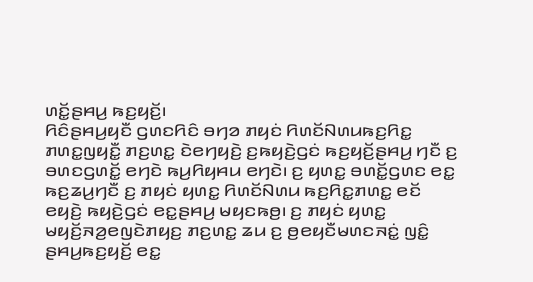ꤛꤢꤩ꤭ꤔꤌꤣ꤬ ꤒꤢ꤬ꤟꤢꤩ꤬꤯
ꤖꤢꤨꤔꤌꤣ꤬ꤟꤢꤪ ꤞꤛꤢꤖꤢꤨ ꤋꤚꤤ ꤊꤟꤢꤦ ꤖꤛꤢꤩꤡꤛꤣꤒꤢ꤬ꤖꤢ꤭ ꤊꤛꤢ꤭ꤜꤟꤢꤪ꤭ ꤊꤢ꤬ꤛꤢ꤭ ꤢꤧꤕꤚꤟꤢꤧ꤬ ꤢ꤬ꤒꤟꤢꤧ꤬ꤞꤢꤦ ꤒꤢ꤬ꤟꤢꤩ꤬ꤔꤌꤣ꤬ ꤚꤢꤪ ꤢ꤬ ꤋꤛꤢꤞꤛꤢꤩ꤭ ꤕꤚꤢꤧ ꤒꤣ꤬ꤖꤟꤌꤣ ꤕꤚꤢꤧ꤯ ꤢ꤬ ꤟꤛꤢ꤭ ꤋꤛꤢꤩ꤭ꤞꤛꤢ ꤕꤢ꤭ ꤒꤢ꤬ꤘꤣ꤬ꤚꤢꤪ ꤢ꤬ ꤊꤟꤢꤦ ꤟꤛꤢ꤭ ꤖꤛꤢꤩꤡꤛꤣ ꤒꤢ꤬ꤖꤢ꤭ꤊꤛꤢ꤭ ꤕꤢꤩ ꤕꤟꤢꤧ꤬ ꤒꤟꤢꤧ꤬ꤞꤢꤦ ꤕꤢ꤭ꤔꤌꤣ꤬ ꤗꤟꤢꤒꤥ꤬꤯ ꤢ꤬ ꤊꤟꤢꤦ ꤟꤛꤢ꤭ ꤗꤟꤢꤩ꤬ꤏꤤ꤬ꤕꤜꤢꤧꤊꤟꤢ꤬ ꤊꤢ꤬ꤛꤢ꤭ ꤘꤣ ꤢ꤬ ꤥ꤬ꤕꤟꤢꤪꤗꤛꤢꤏꤢꤦ꤭ ꤜꤢꤨ꤭ ꤔꤌꤣ꤬ꤒꤢ꤬ꤟꤢꤩ꤬ ꤕꤢ꤭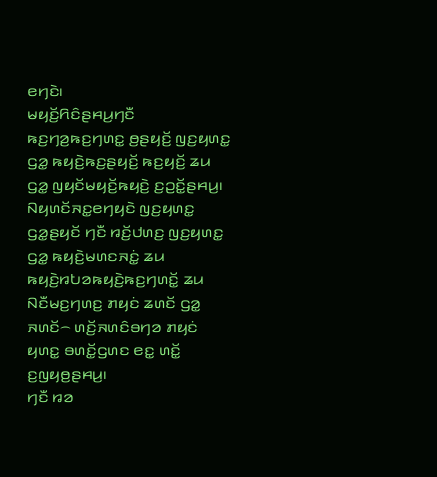ꤕꤚꤢꤧ꤯
ꤗꤟꤢꤩ꤬ꤖꤢꤨꤔꤌꤣ꤬ꤚꤢꤪ ꤒꤢ꤬ꤚꤤ꤬ꤒꤢ꤬ꤚꤛꤢ꤭ ꤥ꤬ꤔꤟꤢꤩ꤬ ꤜꤢ꤬ꤟꤛꤢ꤭ ꤞꤤ꤭ ꤒꤟꤢꤧ꤬ꤒꤢ꤬ꤔꤟꤢꤩ꤬ ꤒꤢ꤬ꤟꤢꤩ꤬ ꤘꤣ ꤞꤤ꤭ ꤜꤟꤢꤩꤗꤟꤢꤩ꤬ꤒꤟꤢꤧ꤬ ꤢ꤬ꤑꤢꤩ꤭ꤔꤌꤣ꤬꤯ ꤡꤟꤛꤢꤩꤏꤢ꤭ꤕꤚꤟꤢꤧ ꤜꤢ꤬ꤟꤛꤢ꤭ ꤞꤤ꤭ꤔꤟꤢꤩ ꤚꤢꤪ ꤙꤢꤩ꤬ꤓꤛꤢ꤬ ꤜꤢ꤬ꤟꤛꤢ꤭ ꤞꤤ꤭ ꤒꤟꤢꤧ꤬ꤗꤛꤢꤏꤢꤦ꤭ ꤘꤣ ꤒꤟꤢꤧ꤬ꤙꤝꤤꤒꤟꤢꤧ꤬ꤒꤢ꤬ꤚꤛꤢꤩ꤭ ꤘꤣ ꤡꤢꤪꤗꤢ꤬ꤚꤛꤢ꤬ ꤊꤟꤢꤦ ꤘꤛꤢꤩ ꤞꤤ꤭ ꤏꤛꤢꤩ꤮ ꤛꤢꤩ꤬ꤏꤛꤢꤨꤋꤚꤤ ꤊꤟꤢꤦ ꤟꤛꤢ꤭ ꤋꤛꤢꤩ꤭ꤞꤛꤢ ꤕꤢ꤭ ꤛꤢꤩ꤭ ꤢ꤬ꤜꤟꤥ꤬ꤔꤌꤣ꤬꤯
ꤚꤢꤪ ꤙꤤ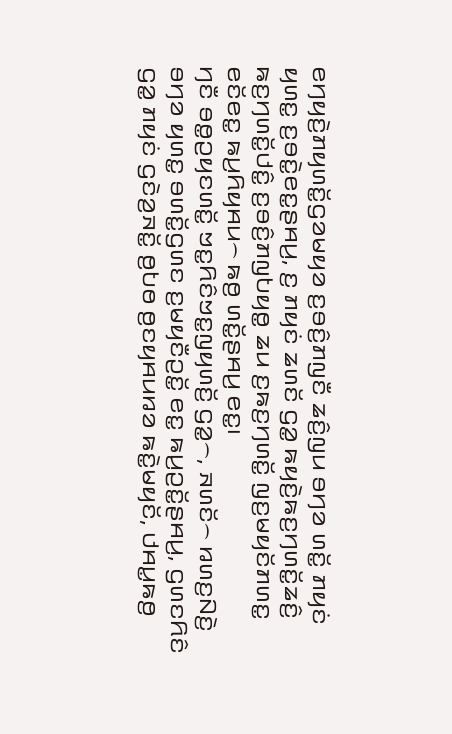ꤕꤚꤟꤢꤧ꤬ꤊꤟꤛꤢꤩ꤭ꤞꤤꤗꤟꤤ ꤢ꤬ꤋꤢꤨ꤬ꤊꤜꤢꤪ ꤘꤢꤨ꤬ꤜꤣ ꤋꤚꤤ ꤛꤢꤩ꤭ ꤊꤟꤢꤦ ꤟꤛꤢ꤭ ꤢ꤬ꤋꤢꤧ꤭ꤕꤢ꤭ꤔꤌꤣ꤬, ꤢ꤬ ꤊꤟꤢꤦ ꤘꤛꤢꤩ ꤞꤤ꤭ ꤒꤟꤢꤧ꤬ꤒꤢ꤬ꤚꤛꤢꤩ꤭ꤘꤢꤨ꤬ ꤒꤢ꤬ꤚꤛꤢꤩ꤭ꤓꤢꤨ꤭ ꤢ꤬ꤋꤢꤨ꤬ꤊꤜꤝꤟꤥ꤭ ꤘꤣ ꤢ꤬ꤒꤢ꤬ꤚꤛꤢꤩ꤭ ꤜꤢ꤬ꤗꤟꤢꤩꤊꤛꤢ꤭ ꤕꤢꤩꤕꤢ꤭ ꤒꤣ꤬ꤖꤟꤌꤣ꤮ ꤒꤥ꤬ ꤛꤢꤩ꤭ꤔꤌꤣ꤬ ꤕꤢ꤭꤯
ꤚꤢꤪ ꤋꤥ꤭ꤑꤟꤢꤛꤢꤩ꤭ ꤠꤢ꤭ꤖꤢꤨꤠꤢ꤭ꤜꤟꤛꤢꤩ꤬ ꤞꤤ꤭꤮, ꤏꤛꤢꤩ꤮ ꤙꤛꤢ꤬ꤡꤢꤧ꤬ ꤋꤚꤤ ꤟꤛꤢ꤭ ꤋꤛꤢꤩ꤭ꤞꤛꤢ ꤢ꤬ꤗꤟꤢꤪꤑꤢꤩ꤭ ꤕꤢ꤭ ꤒꤣ꤬ꤑꤢꤩ꤭ꤔꤌꤣ꤬, ꤞꤛꤢꤖꤢꤨ ꤞꤤ꤭ ꤊꤟꤢꤦ ꤞꤢꤧꤤ꤬ꤏꤢꤩ꤭ ꤥ꤬ꤝꤥ ꤥ꤬ꤢꤟꤌꤣꤙꤤ ꤒꤢꤧ꤭ꤗꤟꤢꤩ, ꤓꤌꤣ꤭ꤒꤥ꤬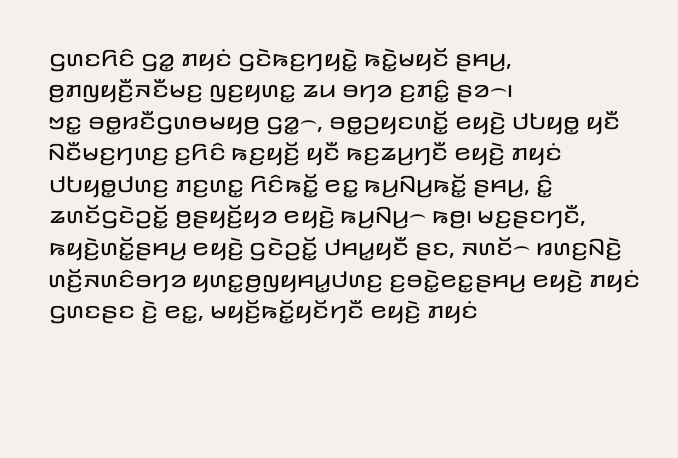ꤞꤛꤢꤖꤢꤨ ꤞꤤ꤭ ꤊꤟꤢꤦ ꤞꤢꤧꤒꤢ꤬ꤚꤟꤢꤧ꤭ ꤒꤢꤧ꤭ꤗꤟꤢꤩ ꤔꤌꤣ꤬, ꤥ꤬ꤊꤜꤟꤢꤪ꤬ꤏꤢꤪꤗꤢ꤬ ꤜꤢ꤬ꤟꤛꤢ꤭ ꤘꤣ ꤋꤚꤤ ꤢ꤬ꤊꤢꤨ꤭ ꤔꤤ꤮꤯
ꤠꤢ꤭ ꤋꤥ꤭ꤙꤢꤪꤞꤛꤥꤗꤟꤥ꤬ ꤞꤤ꤭꤮, ꤋꤥ꤭ꤑꤟꤢꤛꤢꤩ꤭ ꤕꤟꤢꤧ꤬ ꤓꤝꤟꤥ꤭ ꤟꤢꤪ ꤡꤢꤪꤗꤢ꤬ꤚꤛꤢ꤬ ꤢ꤬ꤖꤢꤨ ꤒꤢ꤬ꤟꤢꤩ꤬ ꤟꤢꤪ ꤒꤢ꤬ꤘꤣ꤬ꤚꤢꤪ ꤕꤟꤢꤧ꤬ ꤊꤟꤢꤦ ꤓꤝꤟꤥ꤭ꤓꤛꤢ꤬ ꤊꤢ꤬ꤛꤢ꤭ ꤖꤢꤨꤒꤢꤩ꤭ ꤕꤢ꤭ ꤒꤣ꤬ꤡꤣ꤬ꤒꤢꤩ꤭ ꤔꤌꤣ꤬, ꤢꤨ꤭ ꤘꤛꤢꤩꤞꤢꤧꤑꤢꤩ꤭ ꤥ꤬ꤔꤟꤢꤩ꤬ꤟꤤ ꤕꤟꤢꤧ꤬ ꤒꤣ꤬ꤡꤣ꤬꤮ ꤒꤥ꤬꤯ ꤗꤢ꤬ꤔꤢꤚꤢꤪ, ꤒꤟꤢꤧ꤬ꤛꤢꤩ꤭ꤔꤌꤣ꤬ ꤕꤟꤢꤧ꤬ ꤞꤢꤧꤑꤢꤩ꤭ ꤓꤌꤣ꤭ꤟꤢꤪ ꤔꤢ, ꤏꤛꤢꤩ꤮ ꤙꤛꤢ꤬ꤡꤢꤧ꤬ ꤛꤢꤩ꤬ꤏꤛꤢꤨꤋꤚꤤ ꤟꤛꤢ꤭ꤥ꤬ꤜꤟꤌꤣ꤭ꤓꤛꤢ꤬ ꤢ꤬ꤋꤢꤧ꤭ꤕꤢ꤭ꤔꤌꤣ꤬ ꤕꤟꤢꤧ꤬ ꤊꤟꤢꤦ ꤞꤛꤢꤔꤢ ꤢꤧ꤬ ꤕꤢ꤭, ꤗꤟꤢꤩ꤬ꤒꤢꤩ꤭ꤟꤢꤩꤚꤢꤪ ꤕꤟꤢꤧ꤬ ꤊꤟꤢꤦ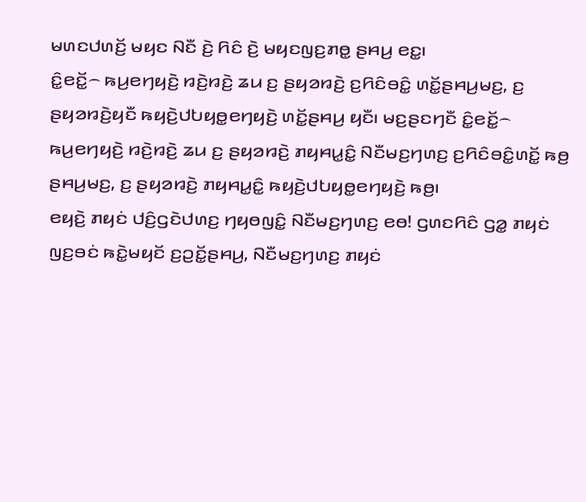ꤗꤛꤢꤓꤛꤢꤩ꤬ ꤗꤟꤢ ꤡꤢꤪ ꤢꤧ꤬ ꤖꤢꤨ ꤢꤧ꤬ ꤗꤟꤢꤜꤢ꤬ꤊꤥ꤭ ꤔꤌꤣ꤬ ꤕꤢ꤭꤯
ꤢꤨ꤭ꤕꤢꤩ꤭꤮ ꤒꤣ꤬ꤕꤚꤟꤢꤧ꤬ ꤙꤢꤧ꤬ꤙꤢꤧ꤬ ꤘꤣ ꤢ꤬ ꤔꤟꤤꤙꤢꤧ꤬ ꤢ꤬ꤖꤢꤨꤋꤢꤨ꤭ ꤛꤢꤩ꤭ꤔꤌꤣ꤬ꤗꤢ꤬, ꤢ꤬ ꤔꤟꤤꤙꤢꤧ꤬ꤟꤢꤪ ꤒꤟꤢꤧ꤬ꤓꤝꤟꤥ꤭ꤕꤚꤟꤢꤧ꤬ ꤛꤢꤩ꤭ꤔꤌꤣ꤬ ꤟꤢꤪ꤯ ꤗꤢ꤬ꤔꤢꤚꤢꤪ ꤢꤨ꤭ꤕꤢꤩ꤭꤮ ꤒꤣ꤬ꤕꤚꤟꤢꤧ꤬ ꤙꤢꤧ꤬ꤙꤢꤧ꤬ ꤘꤣ ꤢ꤬ ꤔꤟꤤꤙꤢꤧ꤬ ꤊꤟꤌꤣ꤭ꤢꤨ꤭ ꤡꤢꤪꤗꤢ꤬ꤚꤛꤢ꤬ ꤢ꤬ꤖꤢꤨꤋꤢꤨ꤭ꤛꤢꤩ꤭ ꤒꤥ꤬ ꤔꤌꤣ꤬ꤗꤢ꤬, ꤢ꤬ ꤔꤟꤤꤙꤢꤧ꤬ ꤊꤟꤌꤣ꤭ꤢꤨ꤭ ꤒꤟꤢꤧ꤬ꤓꤝꤟꤥ꤭ꤕꤚꤟꤢꤧ꤬ ꤒꤥ꤬꤯
ꤕꤟꤢꤧ꤬ ꤊꤟꤢꤦ ꤓꤢꤨ꤬ꤞꤢꤧꤓꤛꤢ꤬ ꤚꤟꤥꤜꤢꤨ꤭ ꤡꤢꤪꤗꤢ꤬ꤚꤛꤢ꤬ ꤕꤥ! ꤞꤛꤢꤖꤢꤨ ꤞꤤ꤭ ꤊꤟꤢꤦ ꤜꤢ꤬ꤋꤢꤦ ꤒꤢꤧ꤭ꤗꤟꤢꤩ ꤢ꤬ꤑꤢꤩ꤭ꤔꤌꤣ꤬, ꤡꤢꤪꤗꤢ꤬ꤚꤛꤢ꤬ ꤊꤟꤢꤦ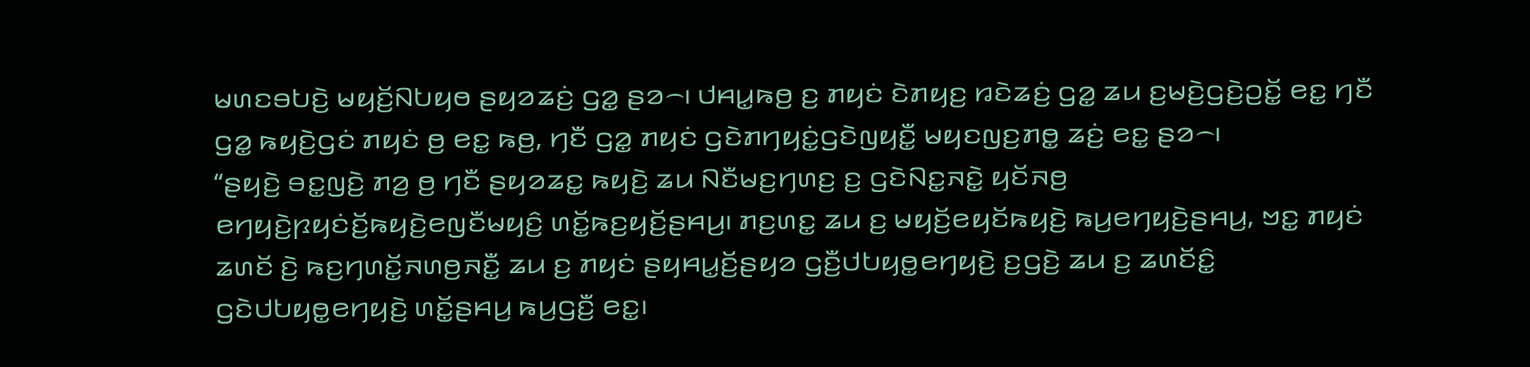ꤗꤛꤢꤋꤝꤢꤧ꤬ ꤗꤟꤢꤩ꤬ꤡꤝꤟꤥ ꤔꤟꤤꤘꤢꤦ꤬ ꤞꤤ꤭ ꤔꤤ꤮꤯ ꤓꤌꤣ꤭ꤒꤥ꤬ ꤢ꤬ ꤊꤟꤢꤦ ꤢꤧꤊꤟꤢ꤬ ꤙꤢꤧꤘꤢꤦ꤬ ꤞꤤ꤭ ꤘꤣ ꤢ꤬ꤗꤢꤧ꤬ꤞꤢꤧ꤬ꤑꤢꤩ꤭ ꤕꤢ꤭ ꤚꤢꤪ ꤞꤤ꤭ ꤒꤟꤢꤧ꤬ꤞꤢꤦ ꤊꤟꤢꤦ ꤥ꤬ ꤕꤢ꤭ ꤒꤥ꤬, ꤚꤢꤪ ꤞꤤ꤭ ꤊꤟꤢꤦ ꤞꤢꤧꤊꤚꤟꤢꤦ꤭ꤞꤢꤧꤜꤟꤢꤪ꤭ ꤗꤟꤢꤜꤢ꤬ꤊꤥ꤭ ꤘꤢꤦ꤬ ꤕꤢ꤭ ꤔꤤ꤮꤯
“ꤔꤟꤢꤧ꤬ ꤋꤢ꤭ꤜꤢꤧ꤬ ꤊꤤ꤬ ꤥ꤬ ꤚꤢꤪ ꤔꤟꤤꤘꤢ꤭ ꤒꤟꤢꤧ꤬ ꤘꤣ ꤡꤢꤪꤗꤢ꤬ꤚꤛꤢ꤬ ꤢ꤬ ꤞꤢꤧꤡꤢ꤭ꤏꤢꤧ꤭ ꤟꤢꤩꤏꤥ꤬ ꤕꤚꤟꤢꤧ꤬ꤐꤟꤢꤦꤢꤩ꤬ꤒꤟꤢꤧ꤬ꤕꤜꤢꤪꤗꤟꤢꤨ꤬ ꤛꤢꤩ꤭ꤒꤢ꤬ꤟꤢꤩ꤬ꤔꤌꤣ꤬꤯ ꤊꤢ꤬ꤛꤢ꤭ ꤘꤣ ꤢ꤬ ꤗꤟꤢꤩ꤬ꤕꤟꤢꤩꤒꤟꤢꤧ꤬ ꤒꤣ꤬ꤕꤚꤟꤢꤧ꤬ꤔꤌꤣ꤬, ꤠꤢ꤭ ꤊꤟꤢꤦ ꤘꤛꤢꤩ ꤢꤧ꤬ ꤒꤢ꤬ꤚꤛꤢꤩ꤭ꤏꤛꤥ꤬ꤏꤢꤪ꤭ ꤘꤣ ꤢ꤬ ꤊꤟꤢꤦ ꤔꤟꤌꤣ꤭ꤢꤩ꤬ꤔꤟꤤ ꤞꤢꤪ꤬ꤓꤝꤟꤥ꤭ꤕꤚꤟꤢꤧ꤬ ꤢ꤬ꤞꤢꤧ꤬ ꤘꤣ ꤢ꤬ ꤘꤛꤢꤩꤢꤨ꤭ ꤞꤢꤧꤓꤝꤟꤥ꤭ꤕꤚꤟꤢꤧ꤬ ꤛꤢꤩ꤭ꤔꤌꤣ꤬ ꤒꤣ꤬ꤞꤢꤪ꤬ ꤕꤢ꤭꤯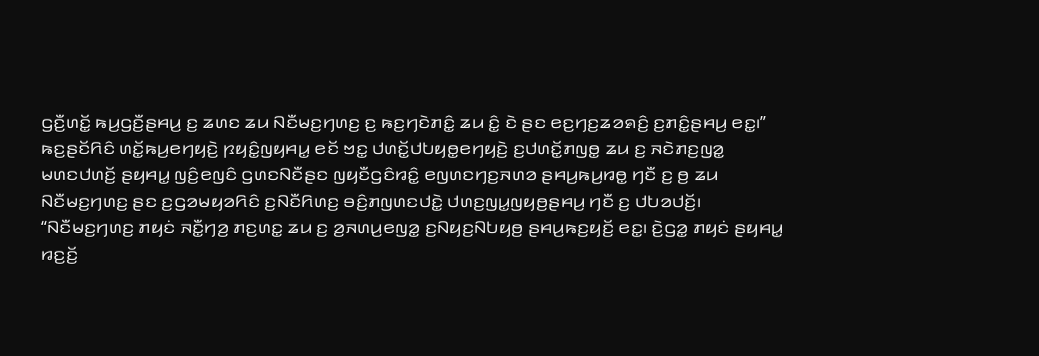ꤞꤢꤪ꤬ꤛꤢꤩ꤭ ꤒꤣ꤬ꤞꤢꤪ꤬ꤔꤌꤣ꤬ ꤢ꤬ ꤘꤛꤢ ꤘꤣ ꤡꤢꤪꤗꤢ꤬ꤚꤛꤢ꤬ ꤢ꤬ ꤒꤢ꤬ꤚꤢꤧꤊꤢꤨ꤭ ꤘꤣ ꤢꤨ꤭ ꤢꤧ ꤔꤢ ꤕꤢ꤬ꤚꤢ꤬ꤘꤤꤎꤢꤨ꤬ ꤢ꤬ꤊꤢꤨ꤭ꤔꤌꤣ꤬ ꤕꤢ꤭꤯”
ꤒꤢ꤬ꤔꤢꤩꤖꤢꤨ ꤛꤢꤩ꤭ꤒꤣ꤬ꤕꤚꤟꤢꤧ꤬ ꤐꤟꤢꤨ꤭ꤜꤟꤌꤣ꤭ ꤕꤢꤩ ꤠꤢ꤭ ꤓꤛꤢꤩ꤭ꤓꤝꤟꤥ꤭ꤕꤚꤟꤢꤧ꤬ ꤢ꤬ꤓꤛꤢꤩ꤭ꤊꤜꤥ꤭ ꤘꤣ ꤢ꤬ ꤏꤢꤧꤊꤢ꤬ꤜꤤ꤭ ꤗꤛꤢꤓꤛꤢꤩ꤬ ꤔꤟꤌꤣ꤭ ꤜꤢꤨ꤬ꤕꤜꤢꤨ ꤞꤛꤢꤡꤢꤪꤔꤢ ꤜꤟꤢꤪꤞꤢꤨꤙꤢꤨ꤭ ꤕꤜꤛꤢꤚꤢ꤬ꤏꤛꤤ ꤔꤌꤣ꤬ꤒꤣ꤬ꤙꤥ꤭ ꤚꤢꤪ ꤢ꤬ ꤥ꤬ ꤘꤣ ꤡꤢꤪꤗꤢ꤬ꤚꤛꤢ꤬ ꤔꤢ ꤢ꤬ꤞꤤꤗꤟꤤꤖꤢꤨ ꤢ꤬ꤡꤢꤪꤖꤛꤢ꤬ ꤋꤢꤨ꤬ꤊꤜꤛꤢꤓꤢꤧ꤭ ꤓꤛꤢ꤬ꤜꤣ꤭ꤜꤟꤥ꤬ꤔꤌꤣ꤬ ꤚꤢꤪ ꤢ꤬ ꤓꤝꤤꤓꤢꤩ꤬꤯
“ꤡꤢꤪꤗꤢ꤬ꤚꤛꤢ꤬ ꤊꤟꤢꤦ ꤏꤢꤪ꤭ꤚꤤ꤬ ꤊꤢ꤬ꤛꤢ꤭ ꤘꤣ ꤢ꤬ ꤤ꤬ꤏꤛꤣ꤬ꤕꤜꤤ꤭ ꤢ꤬ꤡꤟꤢ꤬ꤡꤝꤟꤥ꤬ ꤔꤌꤣ꤬ꤒꤢ꤬ꤟꤢꤩ꤬ ꤕꤢ꤭꤯ ꤢꤧ꤬ꤞꤤ꤭ ꤊꤟꤢꤦ ꤔꤟꤌꤣ꤭ ꤙꤢ꤬ꤢꤩ꤬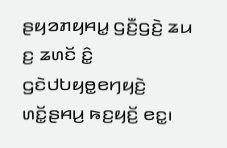ꤔꤟꤤꤊꤟꤌꤣ꤭ ꤞꤢꤪ꤬ꤞꤢꤧ꤬ ꤘꤣ ꤢ꤬ ꤘꤛꤢꤩ ꤢꤨ꤭ ꤞꤢꤧꤓꤝꤟꤥ꤭ꤕꤚꤟꤢꤧ꤬ ꤛꤢꤩ꤭ꤔꤌꤣ꤬ ꤒꤢ꤬ꤟꤢꤩ꤬ ꤕꤢ꤭꤯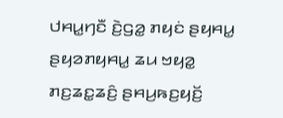ꤓꤌꤣ꤭ꤚꤢꤪ ꤢꤧ꤬ꤞꤤ꤭ ꤊꤟꤢꤦ ꤔꤟꤌꤣ꤭ ꤔꤟꤤꤊꤟꤌꤣ꤭ ꤘꤣ ꤠꤟꤤ꤭ ꤊꤢ꤬ꤘꤢ꤭ꤘꤢꤨ꤬ ꤔꤌꤣ꤬ꤒꤢ꤬ꤟꤢꤩ꤬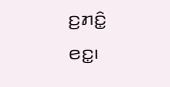ꤢ꤬ꤊꤢꤨ꤭ ꤕꤢ꤭꤯